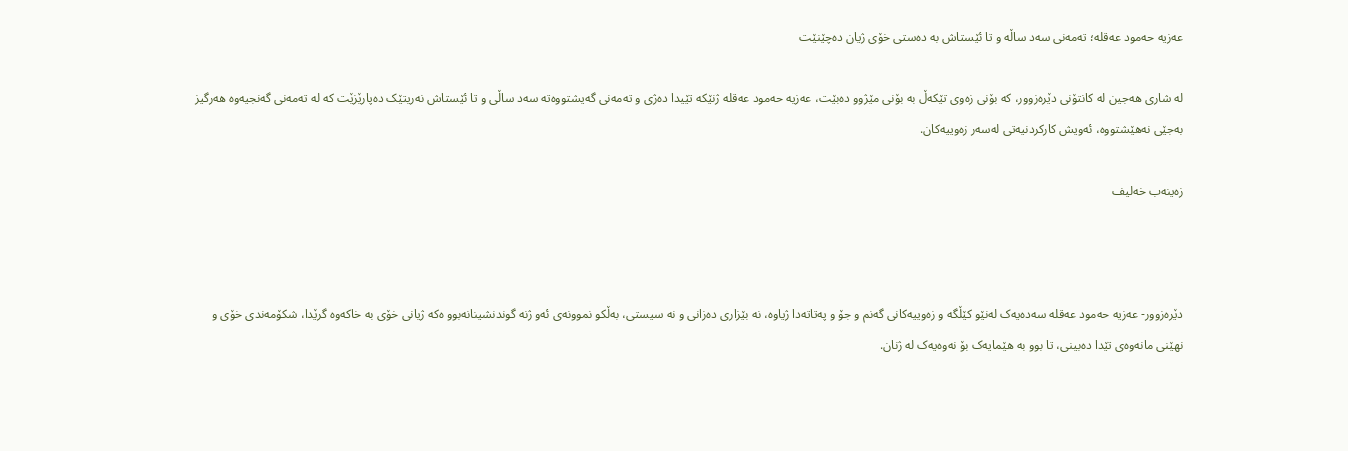عەزیە حەمود عەقلە؛ تەمەنی سەد ساڵە و تا ئێستاش بە دەستی خۆی ژیان دەچێنێت

لە شاری هەجین لە کانتۆنی دێرەزوور، کە بۆنی زەوی تێکەڵ بە بۆنی مێژوو دەبێت، عەزیە حەمود عەقلە ژنێکە تێیدا دەژی و تەمەنی گەیشتووەتە سەد ساڵی و تا ئێستاش نەریتێک دەپارێزێت کە لە تەمەنی گەنجیەوە هەرگیز بەجێی نەهێشتووە، ئەویش کارکردنیەتی لەسەر زەوییەکان.

زەینەب خەلیف



دێرەزوور- عەزیە حەمود عەقلە سەدەیەک لەنێو کێڵگە و زەوییەکانی گەنم و جۆ و پەتاتەدا ژیاوە، نە بێزاری دەزانی و نە سیستی، بەڵکو نموونەی ئەو ژنە گوندنشینانەبوو ەکە ژیانی خۆی بە خاکەوە گرێدا، شکۆمەندی خۆی و نهێنی مانەوەی تێدا دەبینی، تا بوو بە هێمایەک بۆ نەوەیەک لە ژنان.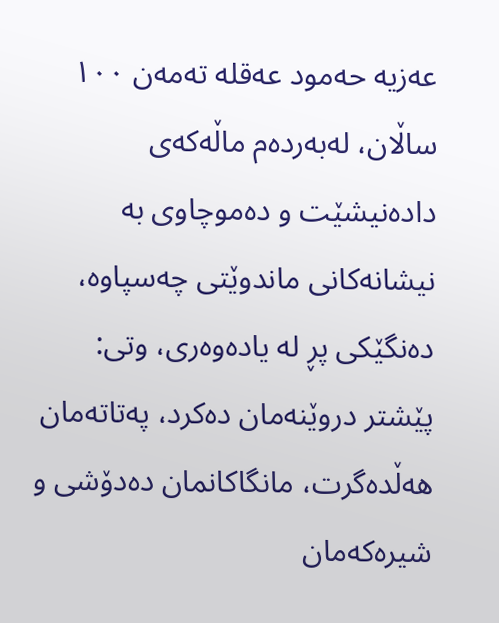عەزیە حەمود عەقلە تەمەن ۱۰۰ ساڵان، لەبەردەم ماڵەکەی دادەنیشێت و دەموچاوی بە نیشانەکانی ماندوێتی چەسپاوە، دەنگێکی پڕ لە یادەوەری، وتی: پێشتر دروێنەمان دەکرد، پەتاتەمان هەڵدەگرت، مانگاکانمان دەدۆشی و شیرەکەمان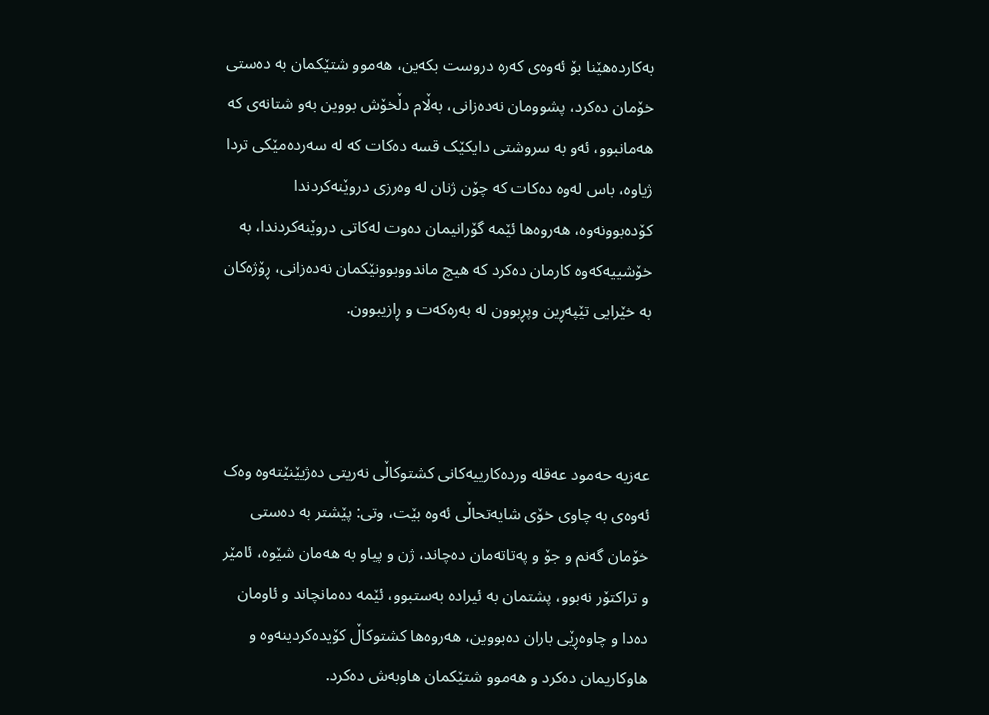بەکاردەهێنا بۆ ئەوەی کەرە دروست بکەین، هەموو شتێکمان بە دەستی خۆمان دەکرد، پشوومان نەدەزانی، بەڵام دڵخۆش بووین بەو شتانەی کە هەمانبوو، ئەو بە سروشتی دایکێک قسە دەکات کە لە سەردەمێکی تردا ژیاوە، باس لەوە دەکات کە چۆن ژنان لە وەرزی دروێنەکردندا کۆدەبوونەوە، هەروەها ئێمە گۆرانیمان دەوت لەکاتی دروێنەکردندا، بە خۆشییەکەوە کارمان دەکرد کە هیچ ماندووبوونێکمان نەدەزانی، ڕۆژەکان بە خێرایی تێپەڕین وپڕبوون لە بەرەکەت و ڕازیبوون.



عەزیە حەمود عەقلە وردەکارییەکانی کشتوکاڵی نەریتی دەژیێنێتەوە وەک ئەوەی بە چاوی خۆی شایەتحاڵی ئەوە بێت، وتی: پێشتر بە دەستی خۆمان گەنم و جۆ و پەتاتەمان دەچاند، ژن و پیاو بە هەمان شێوە، ئامێر و تراکتۆر نەبوو، پشتمان بە ئیرادە بەستبوو، ئێمە دەمانچاند و ئاومان دەدا و چاوەڕێی باران دەبووین، هەروەها کشتوکاڵ کۆیدەکردینەوە و هاوکاریمان دەکرد و هەموو شتێکمان هاوبەش دەکرد.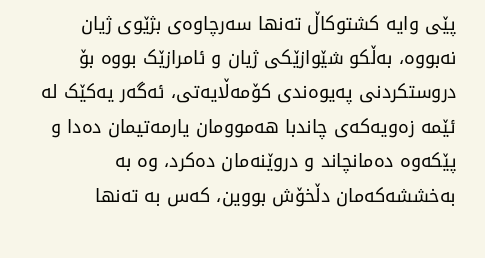پێی وایە کشتوکاڵ تەنها سەرچاوەی بژێوی ژیان نەبووە، بەڵکو شێوازێکی ژیان و ئامرازێک بووە بۆ دروستکردنی پەیوەندی کۆمەڵایەتی، ئەگەر یەکێک لە ئێمە زەویەکەی چاندبا هەموومان یارمەتیمان دەدا و پێکەوە دەمانچاند و دروێنەمان دەکرد، وە بە بەخششەکەمان دڵخۆش بووین، کەس بە تەنها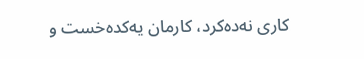کاری نەدەکرد، کارمان یەکدەخست و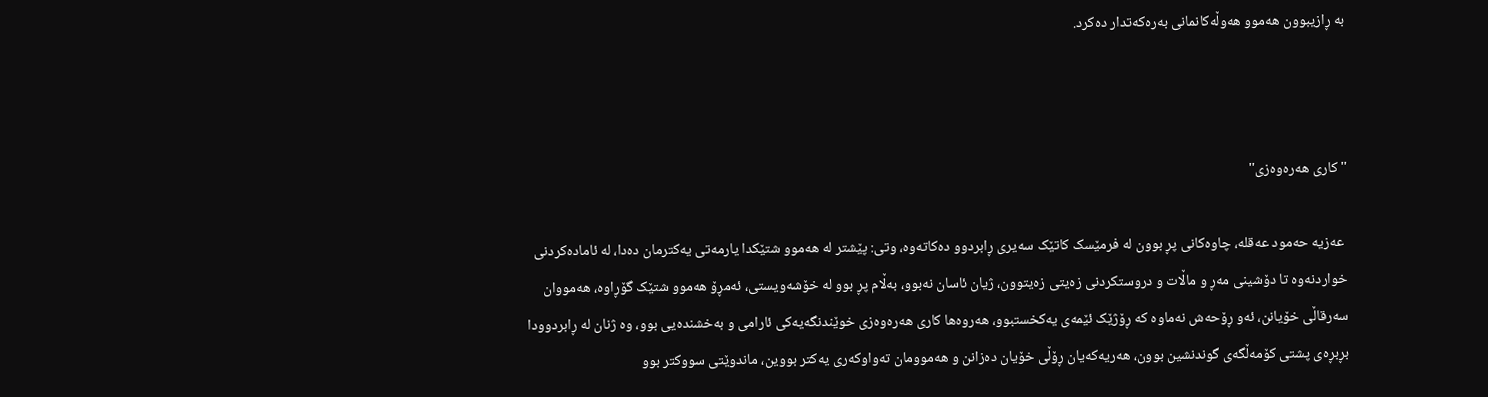بە ڕازیبوون هەموو هەوڵەکانمانی بەرەکەتدار دەکرد.



''کاری هەرەوەزی''

 عەزیە حەمود عەقلە، چاوەکانی پڕ بوون لە فرمێسک کاتێک سەیری ڕابردوو دەکاتەوە، وتی: پێشتر لە هەموو شتێکدا یارمەتی یەکترمان دەدا، لە ئامادەکردنی خواردنەوە تا دۆشینی مەڕ و ماڵات و دروستکردنی زەیتی زەیتوون، ژیان ئاسان نەبوو، بەڵام پڕ بوو لە خۆشەویستی، ئەمڕۆ هەموو شتێک گۆڕاوە، هەمووان سەرقاڵی خۆیانن، ئەو ڕۆحەش نەماوە کە ڕۆژێک ئێمەی یەکخستبوو، هەروەها کاری هەرەوەزی خوێندنگەیەکی ئارامی و بەخشندەیی بوو، وە ژنان لە ڕابردوودا بڕبڕەی پشتی کۆمەڵگەی گوندنشین بوون، هەریەکەیان ڕۆڵی خۆیان دەزانن و هەموومان تەواوکەری یەکتر بووین، ماندوێتی سووکتر بوو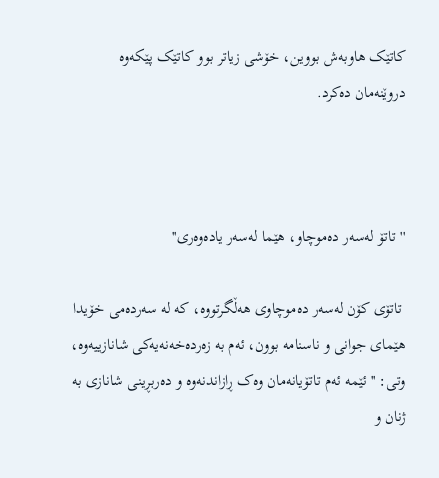کاتێک هاوبەش بووین، خۆشی زیاتر بوو کاتێک پێکەوە دروێنەمان دەکرد.



''تاتۆ لەسەر دەموچاو، هێما لەسەر یادەوەری''

 تاتۆی کۆن لەسەر دەموچاوی هەڵگرتووە، کە لە سەردەمی خۆیدا هێمای جوانی و ناسنامە بوون، ئەم بە زەردەخەنەیەکی شانازییەوە، وتی: '' ئێمە ئەم تاتۆیانەمان وەک ڕازاندنەوە و دەربڕینی شانازی بە ژنان و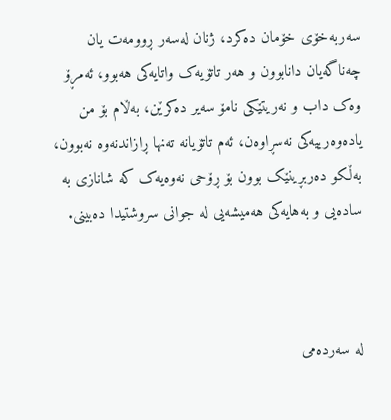سەربەخۆی خۆمان دەکرد، ژنان لەسەر ڕوومەت یان چەناگەیان دانابوون و هەر تاتۆیەک واتایەکی هەبوو، ئەمڕۆ وەک داب و نەریتێکی نامۆ سەیر دەکرێن، بەڵام بۆ من یادەوەرییەکی نەسڕاوەن، ئەم تاتۆیانە تەنها ڕازاندنەوە نەبوون، بەڵکو دەربڕینێک بوون بۆ ڕۆحی نەوەیەک کە شانازی بە سادەیی و بەهایەکی هەمیشەیی لە جوانی سروشتیدا دەبینی.



لە سەردەمی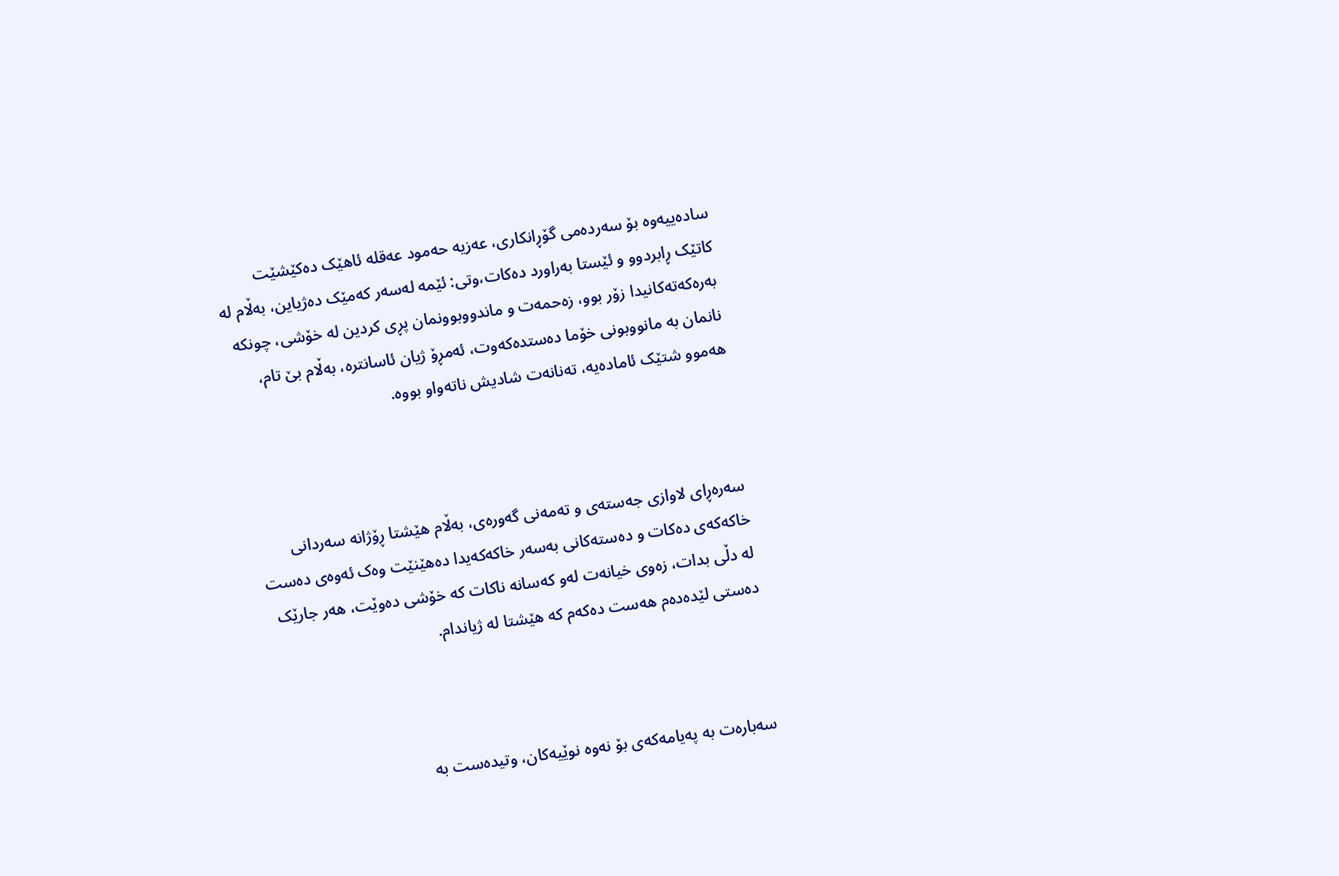سادەییەوە بۆ سەردەمی گۆڕانکاری، عەزیە حەمود عەقلە ئاهێک دەکێشێت کاتێک ڕابردوو و ئێستا بەراورد دەکات،وتی: ئێمە لەسەر کەمێک دەژیاین، بەڵام لە بەرەکەتەکانیدا زۆر بوو، زەحمەت و ماندووبوونمان پڕی کردین لە خۆشی، چونکە نانمان بە مانووبونی خۆما دەستدەکەوت، ئەمڕۆ ژیان ئاسانترە، بەڵام بێ تام، هەموو شتێک ئامادەیە، تەنانەت شادیش ناتەواو بووە.



سەرەڕای لاوازی جەستەی و تەمەنی گەورەی، بەڵام هێشتا ڕۆژانە سەردانی خاکەکەی دەکات و دەستەکانی بەسەر خاکەکەیدا دەهێنێت وەک ئەوەی دەست لە دڵی بدات، زەوی خیانەت لەو کەسانە ناکات کە خۆشی دەوێت، هەر جارێک دەستی لێدەدەم هەست دەکەم کە هێشتا لە ژیاندام.



سەبارەت بە پەیامەکەی بۆ نەوە نوێیەکان، وتیدەست بە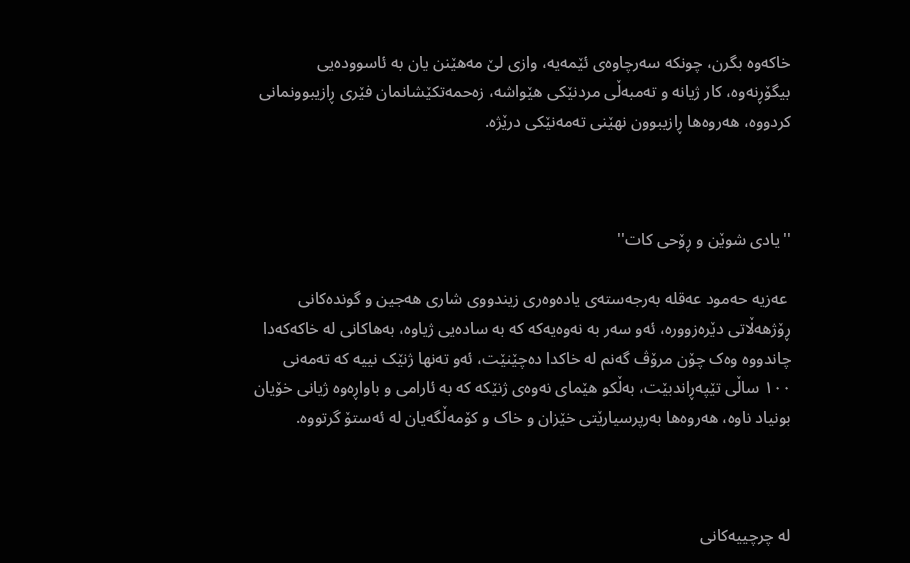خاکەوە بگرن، چونکە سەرچاوەی ئێمەیە، وازی لێ مەهێنن یان بە ئاسوودەیی بیگۆڕنەوە، کار ژیانە و تەمبەڵی مردنێکی هێواشە، زەحمەتکێشانمان فێری ڕازیبوونمانی کردووە، هەروەها ڕازیبوون نهێنی تەمەنێکی درێژە.



''یادی شوێن و ڕۆحی کات''

 عەزیە حەمود عەقلە بەرجەستەی یادەوەری زیندووی شاری هەجین و گوندەکانی ڕۆژهەڵاتی دێرەزوورە، ئەو سەر بە نەوەیەکە کە بە سادەیی ژیاوە، بەهاکانی لە خاکەکەدا چاندووە وەک چۆن مرۆڤ گەنم لە خاکدا دەچێنێت، ئەو تەنها ژنێک نییە کە تەمەنی ۱۰۰ ساڵی تێپەڕاندبێت، بەڵکو هێمای نەوەی ژنێکە کە بە ئارامی و باواڕەوە ژیانی خۆیان بونیاد ناوە، هەروەها بەرپرسیارێتی خێزان و خاک و کۆمەڵگەیان لە ئەستۆ گرتووە.



لە چرچییەکانی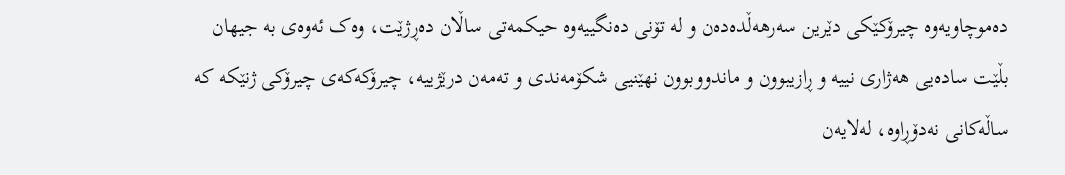دەموچاویەوە چیرۆکێکی دێرین سەرهەڵدەدەن و لە تۆنی دەنگییەوە حیکمەتی ساڵان دەڕژێت، وەک ئەوەی بە جیهان بڵێت سادەیی هەژاری نییە و ڕازیبوون و ماندووبوون نهێنیی شکۆمەندی و تەمەن درێژییە، چیرۆکەکەی چیرۆکی ژنێکە کە ساڵەکانی نەدۆڕاوە، لەلایەن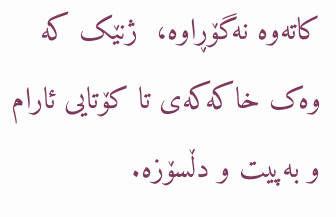کاتەوە نەگۆڕاوە،  ژنێک کە وەک خاکەکەی تا کۆتایی ئارام و بەپیت و دڵسۆزە.